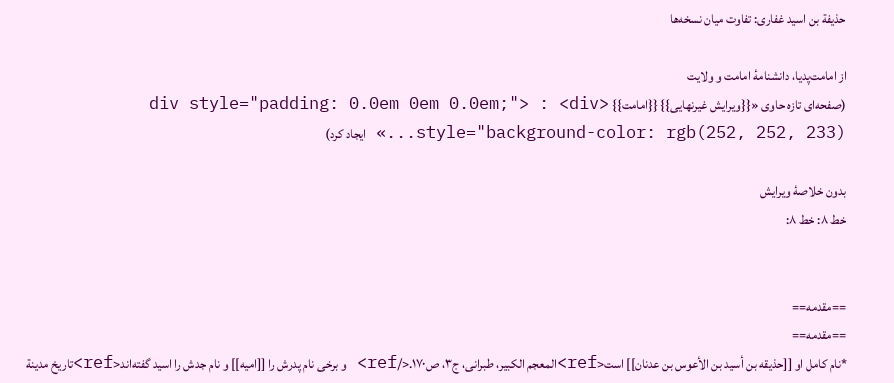حذیفة بن اسید غفاری: تفاوت میان نسخه‌ها

از امامت‌پدیا، دانشنامهٔ امامت و ولایت
(صفحه‌ای تازه حاوی «{{ویرایش غیرنهایی}} {{امامت}} <div style="padding: 0.0em 0em 0.0em;"> : <div style="background-color: rgb(252, 252, 233)...» ایجاد کرد)

بدون خلاصۀ ویرایش
خط ۸: خط ۸:


==مقدمه==
==مقدمه==
*نام کامل او [[حذیقه بن أسید بن الأعوس بن عدنان]] است<ref>المعجم الکبیر، طبرانی، ج۳، ص۱۷۰.</ref> و برخی نام پدرش را [[امیه]] و نام جدش را اسید گفته‌اند<ref>تاریخ مدینة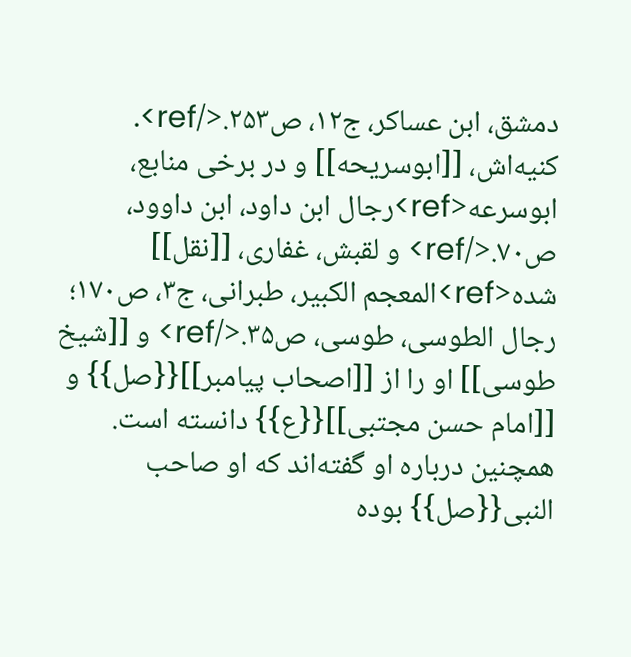دمشق، ابن عساکر، ج۱۲، ص۲۵۳.</ref>. کنیه‌اش، [[ابوسریحه]] و در برخی منابع، ابوسرعه<ref>رجال ابن داود، ابن داوود، ص۷۰.</ref> و لقبش، غفاری، [[نقل]] شده<ref>المعجم الکبیر، طبرانی، ج۳، ص۱۷۰؛ رجال الطوسی، طوسی، ص۳۵.</ref> و [[شیخ طوسی]] او را از [[اصحاب پیامبر]]{{صل}} و [[امام حسن مجتبی]]{{ع}} دانسته است. همچنین درباره او گفته‌اند که او صاحب النبی{{صل}} بوده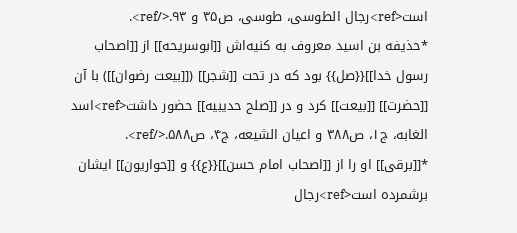است<ref>رجال الطوسی، طوسی، ص۳۵ و ۹۳.</ref>.
*حذیفه بن اسید معروف به کنیه‌اش [[ابوسریحه]] از [[اصحاب رسول خدا]]{{صل}} بود که در تحت [[شجر]] ([[بیعت رضوان]]) با آن [[حضرت]] [[بیعت]] کرد و در [[صلح حدیبیه]] حضور داشت<ref>اسد الغابه، ج۱، ص۳۸۸ و اعیان الشیعه، ج۴، ص۵۸۸.</ref>.
*[[برقی]] او را از [[اصحاب امام حسن]]{{ع}} و [[حواریون]] ایشان برشمرده است<ref>رجال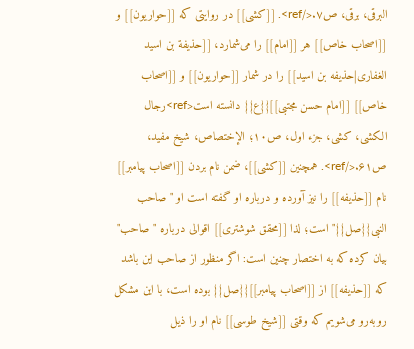البرقی، برقی، ص۷.</ref>. [[کشی]] در روایتی که [[حواریون]] و [[اصحاب خاص]] هر [[امام]] را می‌شمارد، [[حذیفة بن اسید الغفاری|حذیفه بن اسید]] را در شمار [[حواریون]] و [[اصحاب خاص]] [[امام حسن مجتبی]]{{ع}} دانسته است<ref>رجال الکشی، کشی، جزء اول، ص۱۰؛ الإختصاص، شیخ مفید، ص۶۱.</ref>. همچنین [[کشی]]، ضمن نام بردن [[اصحاب پیامبر]] نام [[حذیفه]] را نیز آورده و درباره او گفته است او "صاحب النبی{{صل}}" است؛ لذا [[محقق شوشتری]] اقوالی درباره "صاحب" بیان کرده که به اختصار چنین است: اگر منظور از صاحب این باشد که [[حذیفه]] از [[اصحاب پیامبر]]{{صل}} بوده است، با این مشکل روبه‌رو می‌شویم که وقتی [[شیخ طوسی]] نام او را ذیل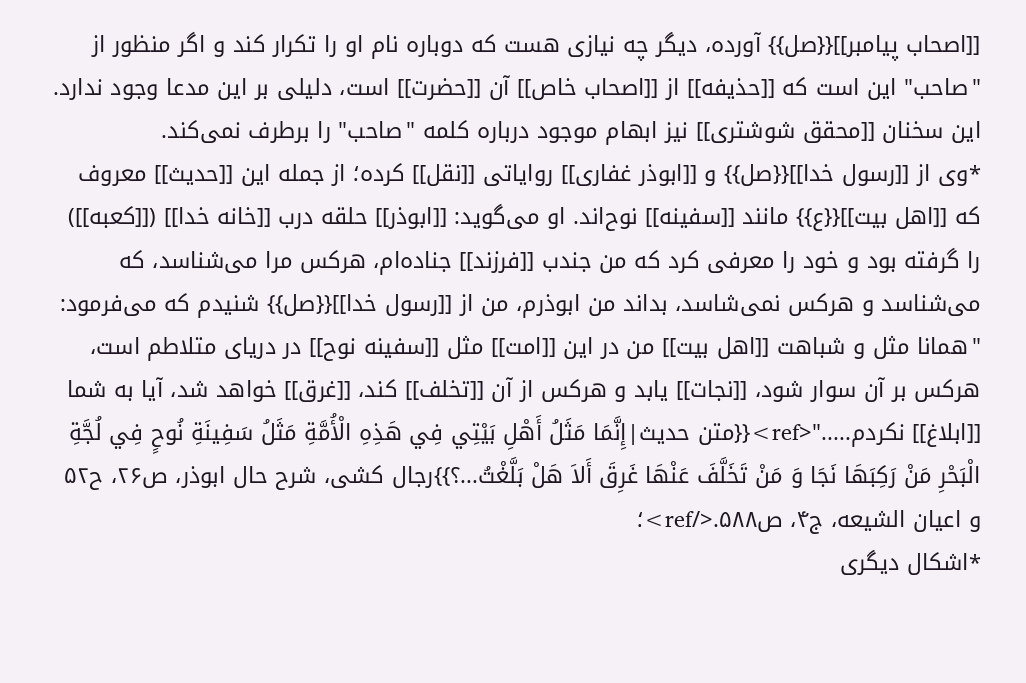[[اصحاب پیامبر]]{{صل}} آورده، دیگر چه نیازی هست که دوباره نام او را تکرار کند و اگر منظور از "صاحب" این است که [[حذیفه]] از [[اصحاب خاص]] آن [[حضرت]] است، دلیلی بر این مدعا وجود ندارد. این سخنان [[محقق شوشتری]] نیز ابهام موجود درباره کلمه "صاحب" را برطرف نمی‌کند.
*وی از [[رسول خدا]]{{صل}} و [[ابوذر غفاری]] روایاتی [[نقل]] کرده؛ از جمله این [[حدیث]] معروف که [[اهل بیت]]{{ع}} مانند [[سفینه]] نوح‌اند. او می‌گوید: [[ابوذر]] حلقه درب [[خانه خدا]] ([[کعبه]]) را گرفته بود و خود را معرفی کرد که من جندب [[فرزند]] جناده‌ام، هرکس مرا می‌شناسد، که می‌شناسد و هرکس نمی‌شاسد، بداند من ابوذرم، من از [[رسول خدا]]{{صل}} شنیدم که می‌فرمود: "همانا مثل و شباهت [[اهل بیت]] من در این [[امت]] مثل [[سفینه نوح]] در دریای متلاطم است، هرکس بر آن سوار شود، [[نجات]] یابد و هرکس از آن [[تخلف]] کند، [[غرق]] خواهد شد، آیا به شما [[ابلاغ]] نکردم....."<ref>{{متن حدیث|إِنَّمَا مَثَلُ أَهْلِ بَيْتِي فِي هَذِهِ الْأُمَّةِ مَثَلُ سَفِينَةِ نُوحٍ فِي لُجَّةِ الْبَحْرِ مَنْ رَكِبَهَا نَجَا وَ مَنْ تَخَلَّفَ عَنْهَا غَرِقَ أَلاَ هَلْ بَلَّغْتُ...؟}}رجال کشی، شرح حال ابوذر، ص۲۶، ح۵۲ و اعیان الشیعه، ج۴، ص۵۸۸.</ref>؛
*اشکال دیگری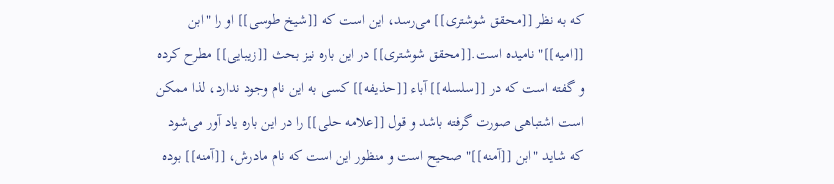که به نظر [[محقق شوشتری]] می‌رسد، این است که [[شیخ طوسی]] او را "ابن [[امیه]]" نامیده است.[[محقق شوشتری]] در این باره نیز بحث [[زیبایی]] مطرح کرده و گفته است که در [[سلسله]] آباء [[حذیفه]] کسی به این نام وجود ندارد، لذا ممکن است اشتباهی صورت گرفته باشد و قول [[علامه حلی]] را در این باره یاد آور می‌شود که شاید "ابن [[آمنه]]" صحیح است و منظور این است که نام مادرش، [[آمنه]] بوده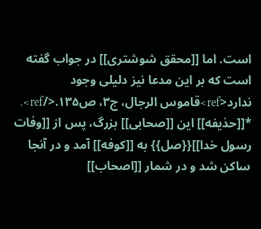است. اما [[محقق شوشتری]] در جواب گفته است که بر این مدعا نیز دلیلی وجود ندارد<ref>قاموس الرجال، ج۳، ص۱۳۵.</ref>.
*[[حذیفه]] این [[صحابی]] بزرگ، پس از [[وفات رسول خدا]]{{صل}} به [[کوفه]] آمد و در آنجا ساکن شد و در شمار [[اصحاب]]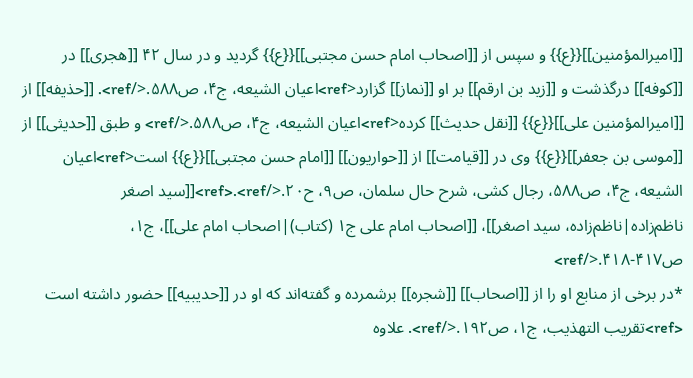[[امیرالمؤمنین]]{{ع}} و سپس از [[اصحاب امام حسن مجتبی]]{{ع}} گردید و در سال ۴۲ [[هجری]] در [[کوفه]] درگذشت و [[زید بن ارقم]] بر او [[نماز]] گزارد<ref>اعیان الشیعه، ج۴، ص۵۸۸.</ref>. [[حذیفه]] از [[امیرالمؤمنین علی]]{{ع}} [[نقل حدیث]] کرده<ref>اعیان الشیعه، ج۴، ص۵۸۸.</ref> و طبق [[حدیثی]] از [[موسی بن جعفر]]{{ع}} وی در [[قیامت]] از [[حواریون]] [[امام حسن مجتبی]]{{ع}} است<ref>اعیان الشیعه، ج۴، ص۵۸۸، رجال کشی، شرح حال سلمان، ص۹، ح۲۰.</ref>.<ref>[[سید اصغر ناظم‌زاده|ناظم‌زاده، سید اصغر]]، [[اصحاب امام علی ج۱ (کتاب)|اصحاب امام علی]]، ج۱، ص۴۱۷-۴۱۸.</ref>
*در برخی از منابع او را از [[اصحاب]] [[شجره]] برشمرده و گفته‌اند که او در [[حدیبیه]] حضور داشته است <ref>تقریب التهذیب، ج۱، ص۱۹۲.</ref>. علاوه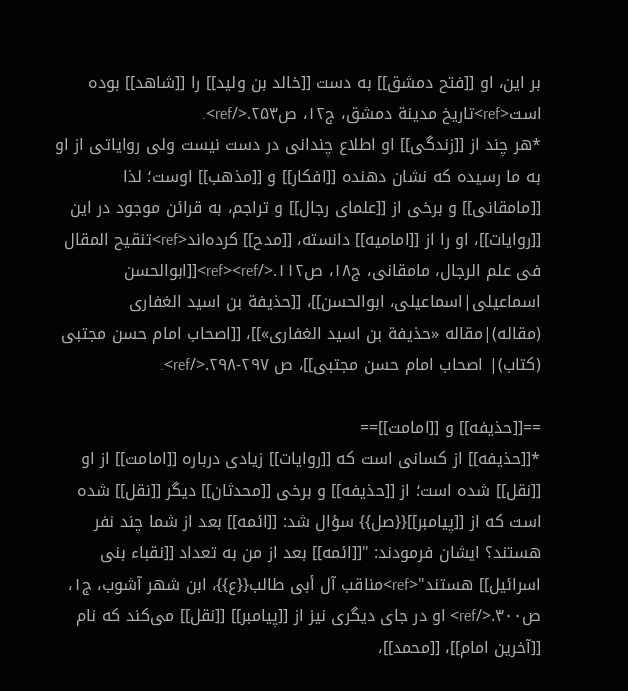بر این، او [[فتح دمشق]] به دست [[خالد بن ولید]] را [[شاهد]] بوده است<ref>تاریخ مدینة دمشق، ج۱۲، ص۲۵۳.</ref>.
*هر چند از [[زندگی]] او اطلاع چندانی در دست نیست ولی روایاتی از او به ما رسیده که نشان دهنده [[افکار]] و [[مذهب]] اوست؛ لذا [[مامقانی]] و برخی از [[علمای رجال]] و تراجم، به قرائن موجود در این [[روایات]]، او را از [[امامیه]] دانسته، [[مدح]] کرده‌اند<ref>تنقیح المقال فی علم الرجال، مامقانی، ج۱۸، ص۱۱۲.</ref><ref>[[ابوالحسن اسماعیلی|اسماعیلی، ابوالحسن]]، [[حذیفة بن اسید الغفاری (مقاله)|مقاله «حذیفة بن اسید الغفاری»]]، [[اصحاب امام حسن مجتبی (کتاب)| اصحاب امام حسن مجتبی]]، ص ۲۹۷-۲۹۸.</ref>.

==[[حذیفه]] و [[امامت]]==
*[[حذیفه]] از کسانی است که [[روایات]] زیادی درباره [[امامت]] از او [[نقل]] شده است؛ از [[حذیفه]] و برخی [[محدثان]] دیگر [[نقل]] شده است که از [[پیامبر]]{{صل}} سؤال شد: [[ائمه]] بعد از شما چند نفر هستند؟ ایشان فرمودند: "[[ائمه]] بعد از من به تعداد [[نقباء بنی اسرائیل]] هستند"<ref>مناقب آل أبی طالب{{ع}}، ابن شهر آشوب، ج۱، ص۳۰۰.</ref> او در جای دیگری نیز از [[پیامبر]] [[نقل]] می‌کند که نام [[آخرین امام]]، [[محمد]]،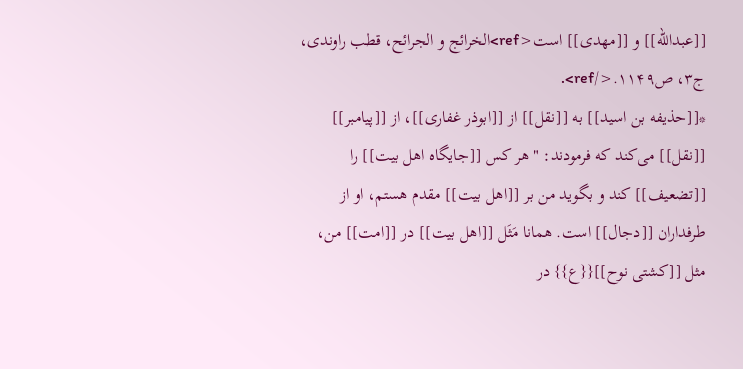[[عبدالله]] و [[مهدی]] است<ref>الخرائج و الجرائح، قطب راوندی، ج۳، ص۱۱۴۹.</ref>.
*[[حذیفه بن اسید]] به [[نقل]] از [[ابوذر غفاری]]، از [[پیامبر]] [[نقل]] می‌کند که فرمودند: "هر کس [[جایگاه اهل بیت]] را [[تضعیف]] کند و بگوید من بر [[اهل بیت]] مقدم هستم، او از طرفداران [[دجال]] است. همانا مَثَل [[اهل بیت]] در [[امت]] من، مثل [[کشتی نوح]]{{ع}} در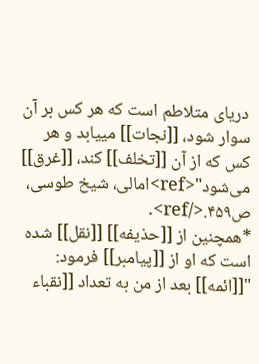دریای متلاطم است که هر کس بر آن سوار شود، [[نجات]] مییابد و هر کس که از آن [[تخلف]] کند، [[غرق]] می‌شود"<ref>امالی، شیخ طوسی، ص۴۵۹.</ref>.
*همچنین از [[حذیفه]] [[نقل]] شده است که او از [[پیامبر]] فرمود: "[[ائمه]] بعد از من به تعداد [[نقباء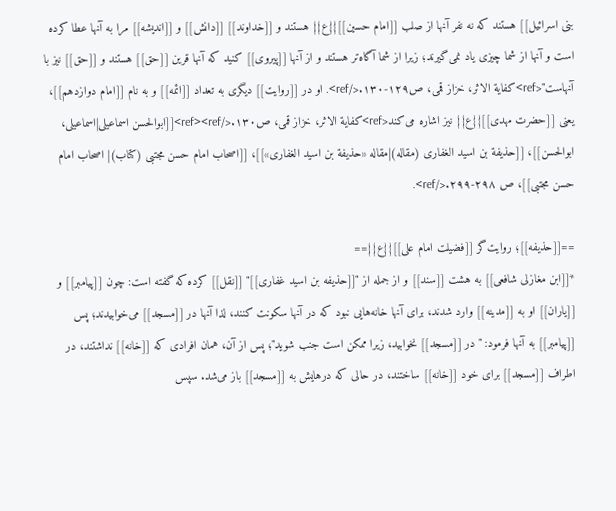بنی اسرائیل]] هستند که نه نفر آنها از صلب [[امام حسین]]{{ع}} هستند و [[خداوند]] [[دانش]] و [[اندیشه]] مرا به آنها عطا کرده است و آنها از شما چیزی یاد نمی‌گیرند؛ زیرا از شما آگاه‌تر هستند و از آنها [[پیروی]] کنید که آنها قرین [[حق]] هستند و [[حق]] نیز با آنهاست"<ref>کفایة الاثر، خزاز قمی، ص۱۲۹-۱۳۰.</ref>. او در [[روایت]] دیگری به تعداد [[ائمه]] و به نام [[امام دوازدهم]]، یعنی [[حضرت مهدی]]{{ع}} نیز اشاره می‌کند<ref>کفایة الاثر، خزاز قمی، ص۱۳۰.</ref><ref>[[ابوالحسن اسماعیلی|اسماعیلی، ابوالحسن]]، [[حذیفة بن اسید الغفاری (مقاله)|مقاله «حذیفة بن اسید الغفاری»]]، [[اصحاب امام حسن مجتبی (کتاب)| اصحاب امام حسن مجتبی]]، ص ۲۹۸-۲۹۹.</ref>.

==[[حذیفه]]؛ روایت‌گر [[فضیلت امام علی]]{{ع}}==
*[[ابن مغازلی شافعی]] به هشت [[سند]] و از جمله از "[[حذیفه بن اسید غفاری]]" [[نقل]] کرده که گفته است: چون [[پیامبر]] و [[یاران]] او به [[مدینه]] وارد شدند، برای آنها خانه‌هایی نبود که در آنها سکونت کنند، لذا آنها در [[مسجد]] می‌خوابیدند؛ پس [[پیامبر]] به آنها فرمود: "در [[مسجد]] نخوابید، زیرا ممکن است جنب شوید"؛ پس از آن، همان افرادی که [[خانه]] نداشتند، در اطراف [[مسجد]] برای خود [[خانه]] ساختند، در حالی که درهایش به [[مسجد]] باز می‌شد. سپس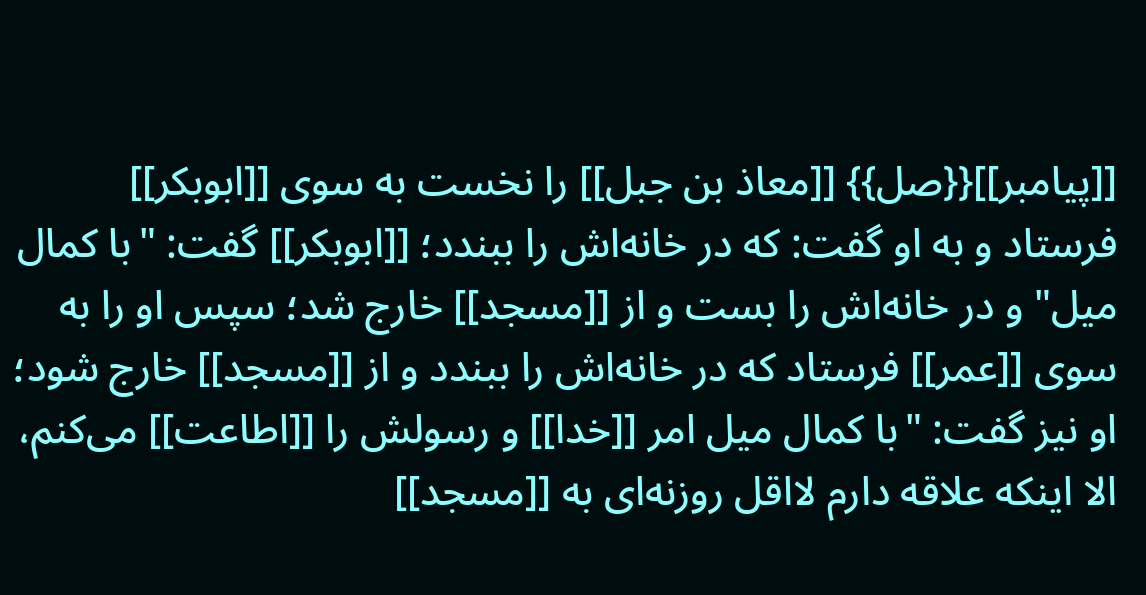[[پیامبر]]{{صل}} [[معاذ بن جبل]] را نخست به سوی [[ابوبکر]] فرستاد و به او گفت: که در خانه‌اش را ببندد؛ [[ابوبکر]] گفت: "با کمال میل" و در خانه‌اش را بست و از [[مسجد]] خارج شد؛ سپس او را به سوی [[عمر]] فرستاد که در خانه‌اش را ببندد و از [[مسجد]] خارج شود؛ او نیز گفت: "با کمال میل امر [[خدا]] و رسولش را [[اطاعت]] می‌کنم، الا اینکه علاقه دارم لااقل روزنه‌ای به [[مسجد]]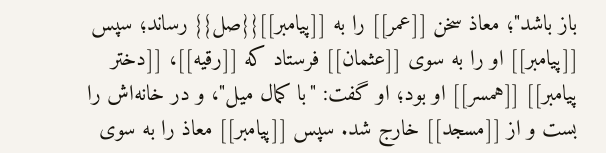باز باشد"؛ معاذ سخن [[عمر]] را به [[پیامبر]]{{صل}} رساند؛ سپس [[پیامبر]] او را به سوی [[عثمان]] فرستاد که [[رقیه]]، [[دختر پیامبر]] [[همسر]] او بود؛ او گفت: "با کمال میل"، و در خانه‌اش را بست و از [[مسجد]] خارج شد. سپس [[پیامبر]] معاذ را به سوی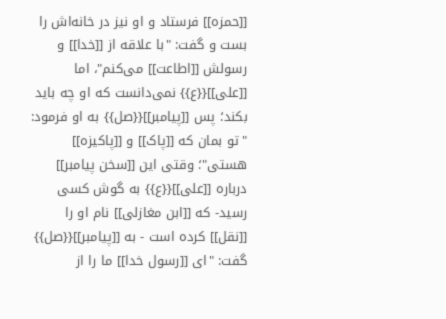[[حمزه]] فرستاد و او نیز در خانه‌اش را بست و گفت: "با علاقه از [[خدا]] و رسولش [[اطاعت]] می‌کنم"، اما [[علی]]{{ع}} نمی‌دانست که او چه باید بکند؛ پس [[پیامبر]]{{صل}} به او فرمود: "تو بمان که [[پاک]] و [[پاکیزه]] هستی"؛ وقتی این [[سخن پیامبر]] درباره [[علی]]{{ع}} به گوش کسی رسید- که [[ابن مغازلی]] نام او را [[نقل]] کرده است - به [[پیامبر]]{{صل}} گفت: "ای [[رسول خدا]] ما را از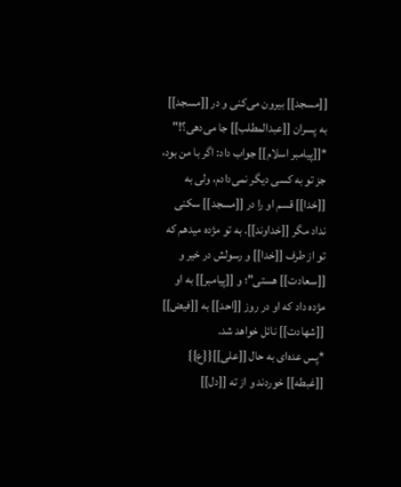[[مسجد]] بیرون می‌کنی و در [[مسجد]] به پسران [[عبدالمطلب]] جا می‌دهی؟!"
*[[پیامبر اسلام]] جواب داد: اگر با من بود، جز تو به کسی دیگر نمی‌دادم، ولی به [[خدا]] قسم او را در [[مسجد]] سکنی نداد مگر [[خداوند]]. به تو مژده میدهم که تو از طرف [[خدا]] و رسولش در خیر و [[سعادت]] هستی"؛ و [[پیامبر]] به او مژده داد که او در روز [[احد]] به [[فیض]] [[شهادت]] نائل خواهد شد.
*پس عده‌ای به حال [[علی]]{{ع}} [[غبطه]] خوردند و از ته [[دل]]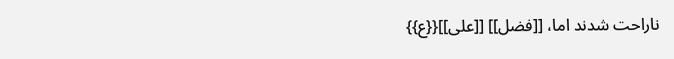ناراحت شدند اما، [[فضل]] [[علی]]{{ع}}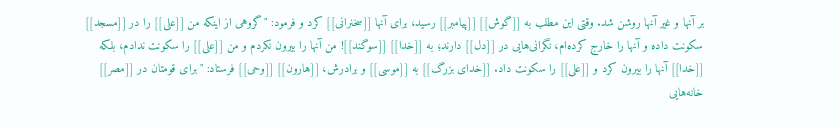بر آنها و غیر آنها روشن شد. وقتی این مطلب به [[گوش]] [[پیامبر]] رسید، برای آنها [[سخنرانی]] کرد و فرمود: "گروهی از اینکه من [[علی]] را در [[مسجد]] سکونت داده و آنها را خارج کرده‌ام، نگرانی‌هایی در [[دل]] دارند؛ به [[خدا]] [[سوگند]]! من آنها را بیرون نکردم و من [[علی]] را سکونت ندادم، بلکه [[خدا]] آنها را بیرون کرد و [[علی]] را سکونت داد. [[خدای بزرگ]] به [[موسی]] و برادرش، [[هارون]] [[وحی]] فرستاد: "برای قومتان در [[مصر]] خانه‌هایی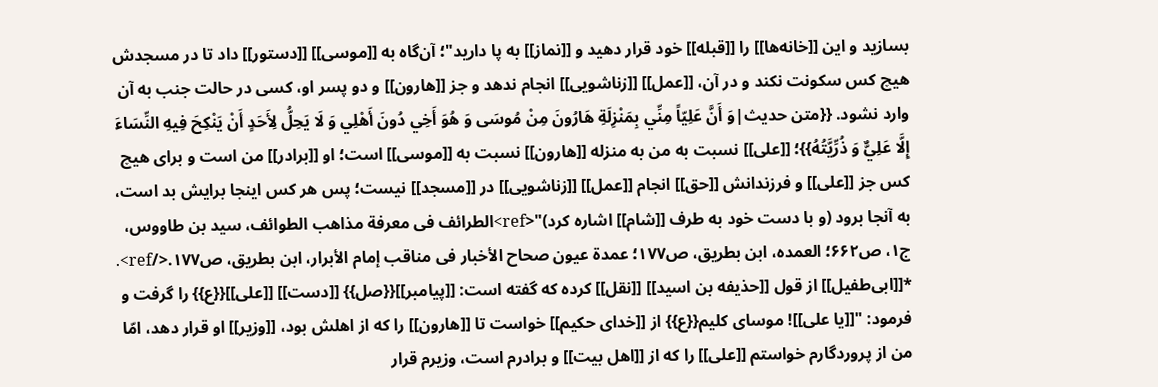بسازید و این [[خانه‌ها]] را [[قبله]] خود قرار دهید و [[نماز]] به پا دارید"؛ آن‌گاه به [[موسی]] [[دستور]] داد تا در مسجدش هیچ کس سکونت نکند و در آن، [[عمل]] [[زناشویی]] انجام ندهد و جز [[هارون]] و دو پسر او، کسی در حالت جنب به آن وارد نشود. {{متن حدیث|وَ أَنَّ عَلِيّاً مِنِّي بِمَنْزِلَةِ هَارُونَ مِنْ مُوسَى وَ هُوَ أَخِي دُونَ أَهْلِي وَ لَا يَحِلُّ لِأَحَدٍ أَنْ يَنْكِحَ فِيهِ النِّسَاءَ إِلَّا عَلِيٌّ وَ ذُرِّيَّتُهُ}}؛ [[علی]] نسبت به من به منزله [[هارون]] نسبت به [[موسی]] است؛ او [[برادر]] من است و برای هیچ کس جز [[علی]] و فرزندانش [[حق]] انجام [[عمل]] [[زناشویی]] در [[مسجد]] نیست؛ پس هر کس اینجا برایش بد است، به آنجا برود (و با دست خود به طرف [[شام]] اشاره کرد)"<ref>الطرائف فی معرفة مذاهب الطوائف، سید بن طاووس، ج۱، ص۶۶۲؛ العمده، ابن بطریق، ص۱۷۷؛ عمدة عیون صحاح الأخبار فی مناقب إمام الأبرار، ابن بطریق، ص۱۷۷.</ref>.
*[[ابی‌طفیل]] از قول [[حذیفه بن اسید]] [[نقل]] کرده که گفته است: [[پیامبر]]{{صل}} [[دست]] [[علی]]{{ع}} را گرفت و فرمود: "[[یا علی]]! موسای کلیم{{ع}} از [[خدای حکیم]] خواست تا [[هارون]] را که از اهلش بود، [[وزیر]] او قرار دهد، امّا من از پروردگارم خواستم [[علی]] را که از [[اهل بیت]] و برادرم است، وزیرم قرار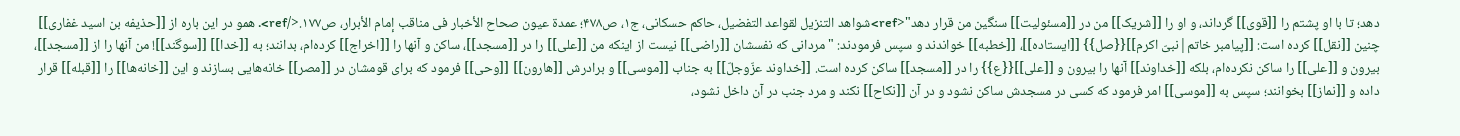دهد؛ تا با او پشتم را [[قوی]] گرداند، و او را [[شریک]] من در [[مسئولیت]] سنگین من قرار دهد"<ref>شواهد التنزیل لقواعد التفضیل، حاکم حسکانی، ج۱، ص۴۷۸؛ عمدة عیون صحاح الأخبار فی مناقب إمام الأبرار، ص۱۷۷.</ref>. همو در این باره از [[حذیفه بن اسید غفاری]] چنین [[نقل]] کرده است: [[پیامبر خاتم|نبیّ اکرم]]{{صل}} [[ایستاده]]، [[خطبه]] خواندند و سپس فرمودند: "مردانی که نفسشان [[راضی]] نیست از اینکه من [[علی]] را در [[مسجد]]، ساکن و آنها را [[اخراج]] کرده‌ام، بدانند؛ به [[خدا]] [[سوگند]]! من آنها را از [[مسجد]]، بیرون و [[علی]] را ساکن نکرده‌ام، بلکه [[خداوند]] آنها را بیرون و [[علی]]{{ع}} را در [[مسجد]] ساکن کرده است. [[خداوند عزّوجلّ]] به جناب [[موسی]] و برادرش [[هارون]] [[وحی]] فرمود که برای قومشان در [[مصر]] خانه‌هایی بسازند و این [[خانه‌ها]] را [[قبله]] قرار داده و [[نماز]] بخوانند؛ سپس به [[موسی]] امر فرمود که کسی در مسجدش ساکن نشود و در آن [[نکاح]] نکند و مرد جنب در آن داخل نشود،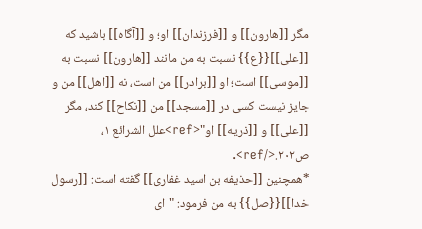مگر [[هارون]] و [[فرزندان]] او؛ و [[آگاه]] باشید که [[علی]]{{ع}} نسبت به من مانند [[هارون]] نسبت به [[موسی]] است؛ او [[برادر]] من است، نه [[اهل]] من و جایز نیست کسی در [[مسجد]] من [[نکاح]] کند، مگر [[علی]] و [[ذریه]] او"<ref>علل الشرائع ۱، ص۲۰۲.</ref>.
*همچنین [[حذیفه بن اسید غفاری]] گفته است: [[رسول خدا]]{{صل}} به من فرمود: "ای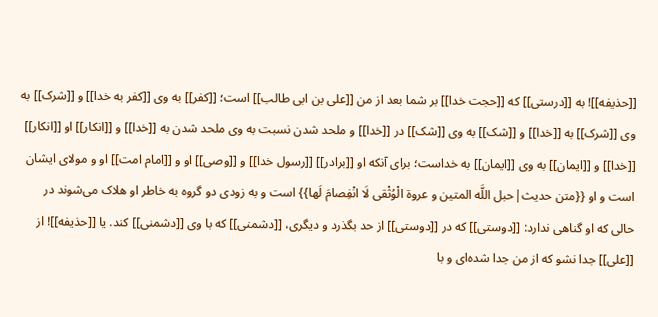[[حذیفه]]! به [[درستی]] که [[حجت خدا]] بر شما بعد از من [[علی بن ابی طالب]] است؛ [[کفر]] به وی [[کفر به خدا]] و [[شرک]] به وی [[شرک]] به [[خدا]] و [[شک]] به وی [[شک]] در [[خدا]] و ملحد شدن نسبت به وی ملحد شدن به [[خدا]] و [[انکار]] او [[انکار]] [[خدا]] و [[ایمان]] به وی [[ایمان]] به خداست؛ برای آنکه او [[برادر]] [[رسول خدا]] و [[وصی]] او و [[امام امت]] او و مولای ایشان است و او {{متن حدیث|حبل اللَّه المتين و عروة الْوُثْقى لَا انْفِصامَ لَها}} است و به زودی دو گروه به خاطر او هلاک می‌شوند در حالی که او گناهی ندارد: [[دوستی]] که در [[دوستی]] از حد بگذرد و دیگری، [[دشمنی]] که با وی [[دشمنی]] کند. یا [[حذیفه]]! از [[علی]] جدا نشو که از من جدا شده‌ای و با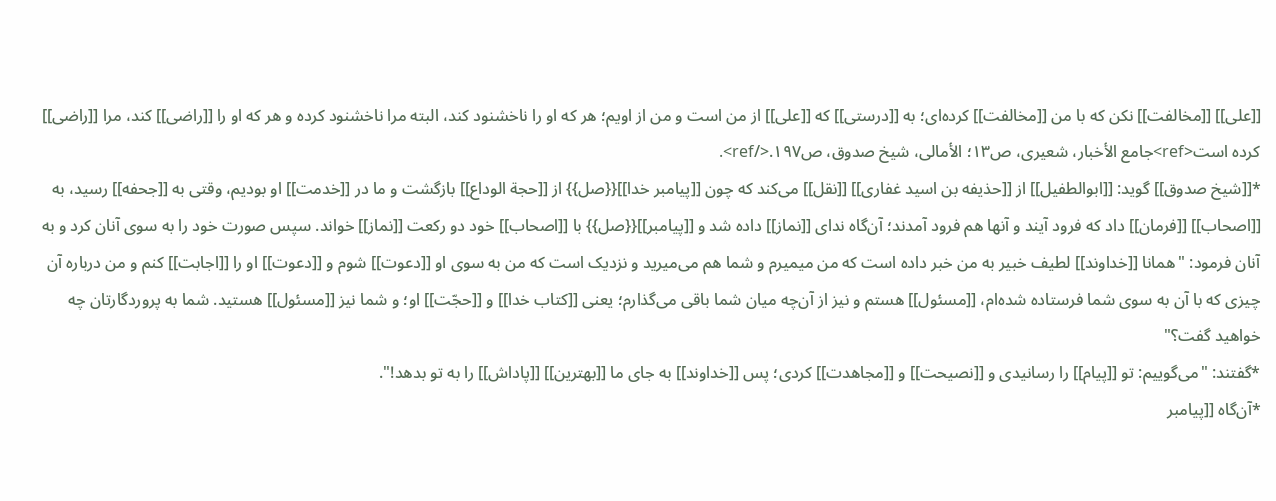[[علی]] [[مخالفت]] نکن که با من [[مخالفت]] کرده‌ای؛ به [[درستی]] که [[علی]] از من است و من از اویم؛ هر که او را ناخشنود کند، البته مرا ناخشنود کرده و هر که او را [[راضی]] کند، مرا [[راضی]] کرده است<ref>جامع الأخبار، شعیری، ص۱۳؛ الأمالی، شیخ صدوق، ص۱۹۷.</ref>.
*[[شیخ صدوق]] گوید: [[ابوالطفیل]] از [[حذیفه بن اسید غفاری]] [[نقل]] می‌کند که چون [[پیامبر خدا]]{{صل}} از [[حجة الوداع]] بازگشت و ما در [[خدمت]] او بودیم، وقتی به [[جحفه]] رسید، به [[اصحاب]] [[فرمان]] داد که فرود آیند و آنها هم فرود آمدند؛ آن‌گاه ندای [[نماز]] داده شد و [[پیامبر]]{{صل}} با [[اصحاب]] خود دو رکعت [[نماز]] خواند. سپس صورت خود را به سوی آنان کرد و به آنان فرمود: "همانا [[خداوند]] لطیف خبیر به من خبر داده است که من میمیرم و شما هم می‌میرید و نزدیک است که من به سوی او [[دعوت]] شوم و [[دعوت]] او را [[اجابت]] کنم و من درباره آن چیزی که با آن به سوی شما فرستاده شده‌ام، [[مسئول]] هستم و نیز از آن‌چه میان شما باقی می‌گذارم؛ یعنی [[کتاب خدا]] و [[حجّت]] او؛ و شما نیز [[مسئول]] هستید. شما به پروردگارتان چه خواهید گفت؟"
*گفتند: "می‌گوییم: تو [[پیام]] را رسانیدی و [[نصیحت]] و [[مجاهدت]] کردی؛ پس [[خداوند]] به جای ما [[بهترین]] [[پاداش]] را به تو بدهد!".
*آن‌گاه [[پیامبر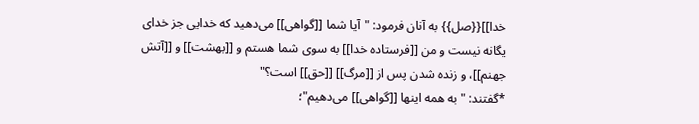خدا]]{{صل}} به آنان فرمود: "آیا شما [[گواهی]] می‌دهید که خدایی جز خدای یگانه نیست و من [[فرستاده خدا]] به سوی شما هستم و [[بهشت]] و [[آتش جهنم]]، و زنده شدن پس از [[مرگ]] [[حق]] است؟"
*گفتند: "به همه اینها [[گواهی]] می‌دهیم"؛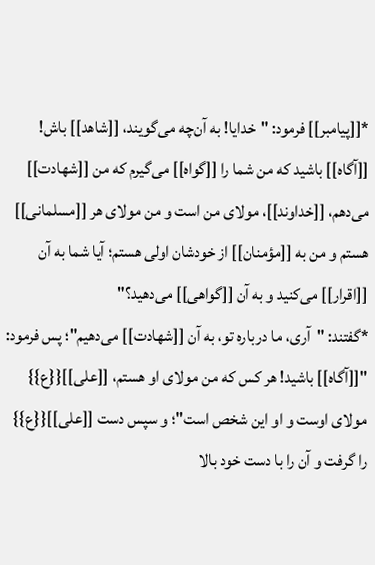*[[پیامبر]] فرمود: "خدایا! به آن‌چه می‌گویند، [[شاهد]] باش! [[آگاه]] باشید که من شما را [[گواه]] می‌گیرم که من [[شهادت]] می‌دهم، [[خداوند]]، مولای من است و من مولای هر [[مسلمانی]] هستم و من به [[مؤمنان]] از خودشان اولی هستم؛ آیا شما به آن [[اقرار]] می‌کنید و به آن [[گواهی]] می‌دهید؟"
*گفتند: "آری، ما درباره تو، به آن [[شهادت]] می‌دهیم"؛ پس فرمود: "[[آگاه]] باشید! هر کس که من مولای او هستم، [[علی]]{{ع}} مولای اوست و او این شخص است"؛ و سپس دست [[علی]]{{ع}} را گرفت و آن را با دست خود بالا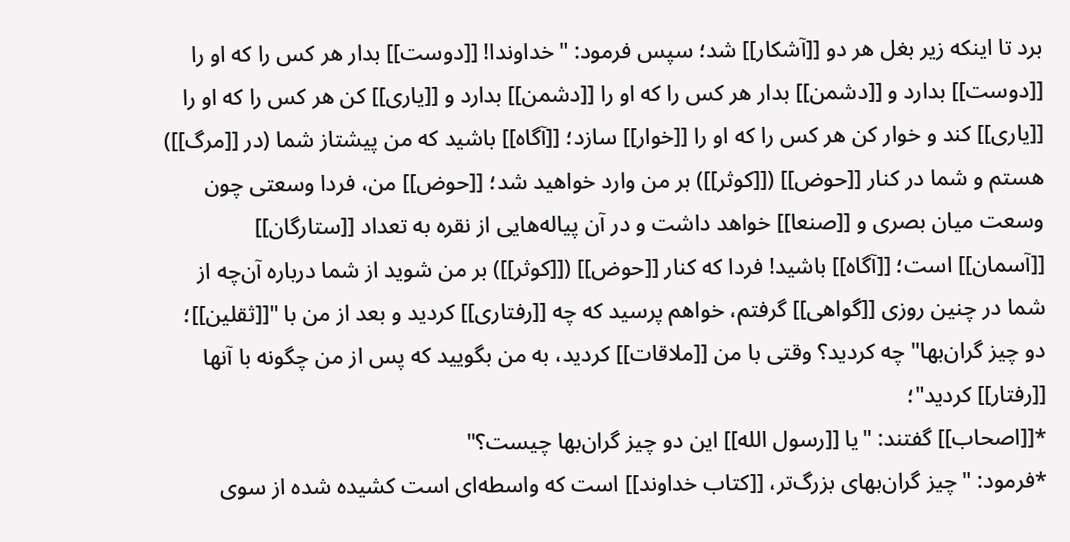برد تا اینکه زیر بغل هر دو [[آشکار]] شد؛ سپس فرمود: "خداوندا! [[دوست]] بدار هر کس را که او را [[دوست]] بدارد و [[دشمن]] بدار هر کس را که او را [[دشمن]] بدارد و [[یاری]] کن هر کس را که او را [[یاری]] کند و خوار کن هر کس را که او را [[خوار]] سازد؛ [[آگاه]] باشید که من پیشتاز شما (در [[مرگ]]) هستم و شما در کنار [[حوض]] ([[کوثر]]) بر من وارد خواهید شد؛ [[حوض]] من، فردا وسعتی چون وسعت میان بصری و [[صنعا]] خواهد داشت و در آن پیاله‌هایی از نقره به تعداد [[ستارگان]] [[آسمان]] است؛ [[آگاه]] باشید! فردا که کنار [[حوض]] ([[کوثر]]) بر من شوید از شما درباره آن‌چه از شما در چنین روزی [[گواهی]] گرفتم، خواهم پرسید که چه [[رفتاری]] کردید و بعد از من با "[[ثقلین]]؛ دو چیز گران‌بها" چه کردید؟ وقتی با من [[ملاقات]] کردید، به من بگویید که پس از من چگونه با آنها [[رفتار]] کردید"؛
*[[اصحاب]] گفتند: "یا [[رسول الله]] این دو چیز گران‌بها چیست؟"
*فرمود: "چیز گران‌بهای بزرگ‌تر، [[کتاب خداوند]] است که واسطه‌ای است کشیده شده از سوی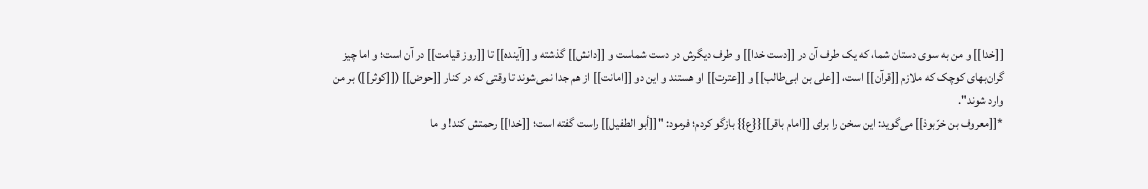[[خدا]] و من به سوی دستان شما، که یک طرف آن در [[دست خدا]] و طرف دیگرش در دست شماست و [[دانش]] گذشته و [[آینده]] تا [[روز قیامت]] در آن است؛ و اما چیز گران‌بهای کوچک که ملازم [[قرآن]] است، [[علی بن ابی‌طالب]] و [[عترت]] او هستند و این دو [[امانت]] از هم جدا نمی‌شوند تا وقتی که در کنار [[حوض]] ([[کوثر]]) بر من وارد شوند".
*[[معروف بن خرّبوذ]] می‌گوید: این سخن را برای [[امام باقر]]{{ع}} بازگو کردم؛ فرمود: "[[أبو الطفیل]] راست گفته است؛ [[خدا]] رحمتش کند! و ما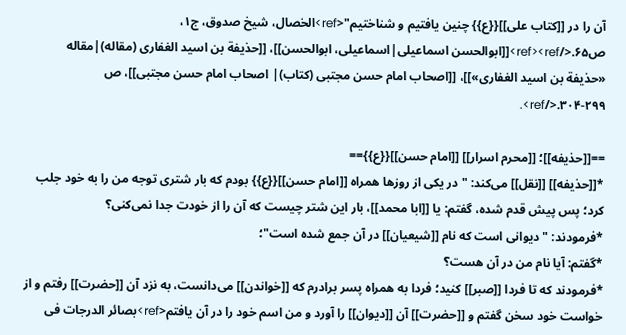آن را در [[کتاب علی]]{{ع}} چنین یافتیم و شناختیم"<ref>الخصال، شیخ صدوق، ج۱، ص۶۵.</ref><ref>[[ابوالحسن اسماعیلی|اسماعیلی، ابوالحسن]]، [[حذیفة بن اسید الغفاری (مقاله)|مقاله «حذیفة بن اسید الغفاری»]]، [[اصحاب امام حسن مجتبی (کتاب)| اصحاب امام حسن مجتبی]]، ص ۲۹۹-۳۰۴.</ref>.

==[[حذیفه]]؛ [[محرم اسرار]] [[امام حسن]]{{ع}}==
*[[حذیفه]] [[نقل]] می‌کند: "در یکی از روزها همراه [[امام حسن]]{{ع}} بودم که بار شتری توجه من را به خود جلب کرد؛ پس پیش قدم شده، گفتم: یا [[ابا محمد]]، بار این شتر چیست که آن را از خودت جدا نمی‌کنی؟
*فرمودند: "دیوانی است که نام [[شیعیان]] در آن جمع شده است"؛
*گفتم: آیا نام من در آن هست؟
*فرمودند که تا فردا [[صبر]] کنید؛ فردا به همراه پسر برادرم که [[خواندن]] می‌دانست، به نزد آن [[حضرت]] رفتم و از خواست خود سخن گفتم و [[حضرت]] آن [[دیوان]] را آورد و من اسم خود را در آن یافتم<ref>بصائر الدرجات فی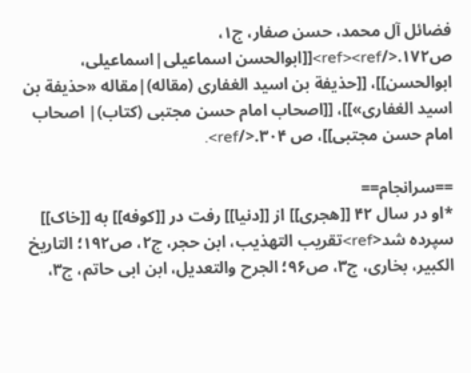فضائل آل محمد، حسن صفار، ج۱، ص۱۷۲.</ref><ref>[[ابوالحسن اسماعیلی|اسماعیلی، ابوالحسن]]، [[حذیفة بن اسید الغفاری (مقاله)|مقاله «حذیفة بن اسید الغفاری»]]، [[اصحاب امام حسن مجتبی (کتاب)| اصحاب امام حسن مجتبی]]، ص ۳۰۴.</ref>.

==سرانجام==
*او در سال ۴۲ [[هجری]] از [[دنیا]] رفت در [[کوفه]] به [[خاک]] سپرده شد<ref>تقریب التهذیب، ابن حجر، ج۲، ص۱۹۲؛ التاریخ الکبیر، بخاری، ج۳، ص۹۶؛ الجرح والتعدیل، ابن ابی حاتم، ج۳،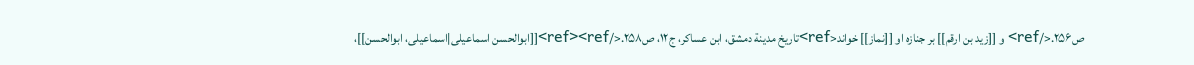ص۲۵۶.</ref> و [[زید بن ارقم]] بر جنازه او [[نماز]] خواند<ref>تاریخ مدینة دمشق، ابن عساکر، ج۱۲، ص۲۵۸.</ref><ref>[[ابوالحسن اسماعیلی|اسماعیلی، ابوالحسن]]،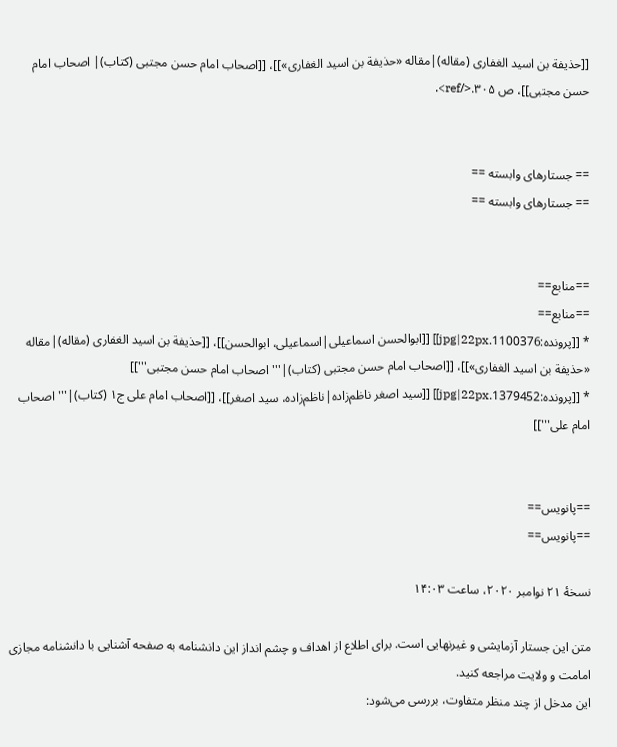[[حذیفة بن اسید الغفاری (مقاله)|مقاله «حذیفة بن اسید الغفاری»]]، [[اصحاب امام حسن مجتبی (کتاب)| اصحاب امام حسن مجتبی]]، ص ۳۰۵.</ref>.


== جستارهای وابسته ==
== جستارهای وابسته ==


==منابع==
==منابع==
* [[پرونده:1100376.jpg|22px]] [[ابوالحسن اسماعیلی|اسماعیلی، ابوالحسن]]، [[حذیفة بن اسید الغفاری (مقاله)|مقاله «حذیفة بن اسید الغفاری»]]، [[اصحاب امام حسن مجتبی (کتاب)|'''اصحاب امام حسن مجتبی''']]
* [[پرونده:1379452.jpg|22px]] [[سید اصغر ناظم‌زاده|ناظم‌زاده، سید اصغر]]، [[اصحاب امام علی ج۱ (کتاب)|'''اصحاب امام علی''']]


==پانویس==
==پانویس==

نسخهٔ ۲۱ نوامبر ۲۰۲۰، ساعت ۱۴:۰۳

متن این جستار آزمایشی و غیرنهایی است. برای اطلاع از اهداف و چشم انداز این دانشنامه به صفحه آشنایی با دانشنامه مجازی امامت و ولایت مراجعه کنید.
این مدخل از چند منظر متفاوت، بررسی می‌شود: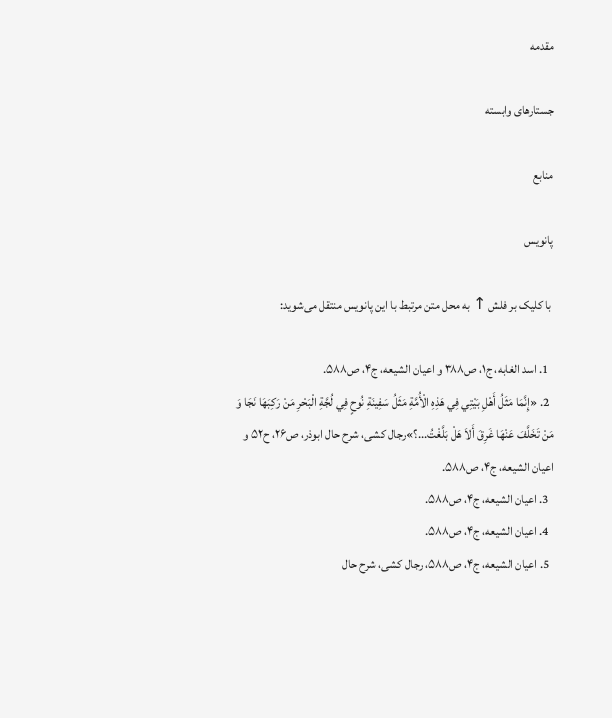مقدمه

جستارهای وابسته

منابع

پانویس

 با کلیک بر فلش ↑ به محل متن مرتبط با این پانویس منتقل می‌شوید:

  1. اسد الغابه، ج۱، ص۳۸۸ و اعیان الشیعه، ج۴، ص۵۸۸.
  2. «إِنَّمَا مَثَلُ أَهْلِ بَيْتِي فِي هَذِهِ الْأُمَّةِ مَثَلُ سَفِينَةِ نُوحٍ فِي لُجَّةِ الْبَحْرِ مَنْ رَكِبَهَا نَجَا وَ مَنْ تَخَلَّفَ عَنْهَا غَرِقَ أَلاَ هَلْ بَلَّغْتُ...؟»رجال کشی، شرح حال ابوذر، ص۲۶، ح۵۲ و اعیان الشیعه، ج۴، ص۵۸۸.
  3. اعیان الشیعه، ج۴، ص۵۸۸.
  4. اعیان الشیعه، ج۴، ص۵۸۸.
  5. اعیان الشیعه، ج۴، ص۵۸۸، رجال کشی، شرح حال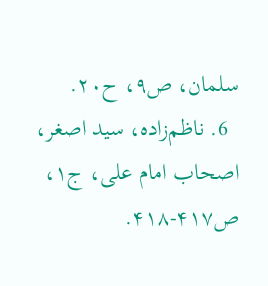سلمان، ص۹، ح۲۰.
  6. ناظم‌زاده، سید اصغر، اصحاب امام علی، ج۱، ص۴۱۷-۴۱۸.